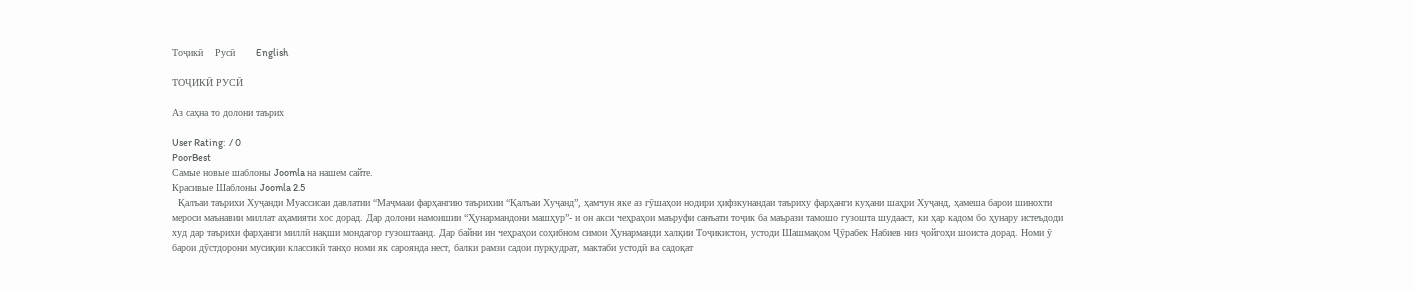Тоҷикӣ    Русӣ       English

ТОҶИКӢ РУСӢ

Аз саҳна то долони таърих

User Rating:  / 0
PoorBest
Самые новые шаблоны Joomla на нашем сайте.
Красивые Шаблоны Joomla 2.5
  Қалъаи таърихи Хуҷанди Муассисаи давлатии “Маҷмааи фарҳангию таърихии “Қалъаи Хуҷанд”, ҳамчун яке аз гӯшаҳои нодири ҳифзкунандаи таъриху фарҳанги куҳани шаҳри Хуҷанд, ҳамеша барои шинохти мероси маънавии миллат аҳамияти хос дорад. Дар долони намоишии “Ҳунармандони машҳур”- и он акси чеҳраҳои маъруфи санъати тоҷик ба маърази тамошо гузошта шудааст, ки ҳар кадом бо ҳунару истеъдоди худ дар таърихи фарҳанги миллӣ нақши мондагор гузоштаанд. Дар байни ин чеҳраҳои соҳибном симои Ҳунарманди халқии Тоҷикистон, устоди Шашмақом Ҷӯрабек Набиев низ ҷойгоҳи шоиста дорад. Номи ӯ барои дӯстдорони мусиқии классикӣ танҳо номи як сароянда нест, балки рамзи садои пурқудрат, мактаби устодӣ ва садоқат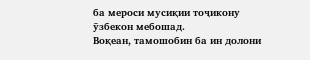ба мероси мусиқии тоҷикону ӯзбекон мебошад.
Воқеан, тамошобин ба ин долони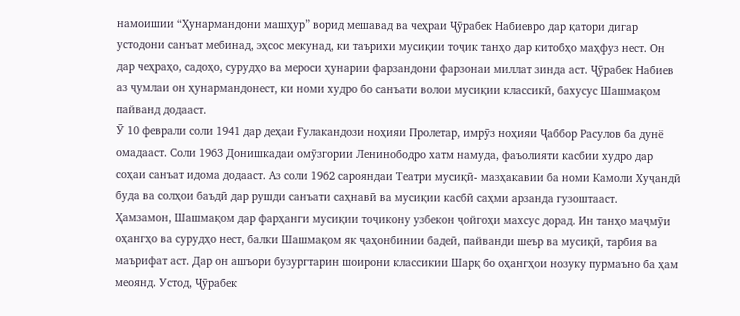намоишии “Ҳунармандони машҳур” ворид мешавад ва чеҳраи Ҷӯрабек Набиевро дар қатори дигар устодони санъат мебинад, эҳсос мекунад, ки таърихи мусиқии тоҷик танҳо дар китобҳо маҳфуз нест. Он дар чеҳраҳо, садоҳо, сурудҳо ва мероси ҳунарии фарзандони фарзонаи миллат зинда аст. Ҷӯрабек Набиев аз ҷумлаи он ҳунармандонест, ки номи худро бо санъати волои мусиқии классикӣ, бахусус Шашмақом пайванд додааст.
Ӯ 10 феврали соли 1941 дар деҳаи Ғулакандози ноҳияи Пролетар, имрӯз ноҳияи Ҷаббор Расулов ба дунё омадааст. Соли 1963 Донишкадаи омӯзгории Ленинободро хатм намуда, фаъолияти касбии худро дар соҳаи санъат идома додааст. Аз соли 1962 сарояндаи Театри мусиқӣ- мазҳакавии ба номи Камоли Хуҷандӣ буда ва солҳои баъдӣ дар рушди санъати саҳнавӣ ва мусиқии касбӣ саҳми арзанда гузоштааст.
Ҳамзамон, Шашмақом дар фарҳанги мусиқии тоҷикону узбекон ҷойгоҳи махсус дорад. Ин танҳо маҷмӯи оҳангҳо ва сурудҳо нест, балки Шашмақом як ҷаҳонбинии бадеӣ, пайванди шеър ва мусиқӣ, тарбия ва маърифат аст. Дар он ашъори бузургтарин шоирони классикии Шарқ бо оҳангҳои нозуку пурмаъно ба ҳам меоянд. Устод, Ҷӯрабек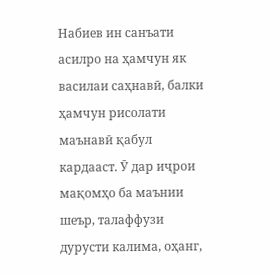Набиев ин санъати асилро на ҳамчун як василаи саҳнавӣ, балки ҳамчун рисолати маънавӣ қабул кардааст. Ӯ дар иҷрои мақомҳо ба маънии шеър, талаффузи дурусти калима, оҳанг,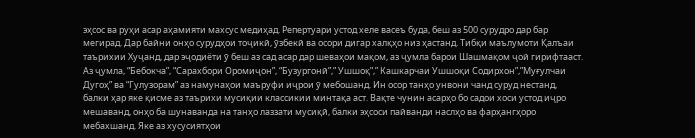эҳсос ва руҳи асар аҳамияти махсус медиҳад. Репертуари устод хеле васеъ буда, беш аз 500 сурудро дар бар мегирад. Дар байни онҳо сурудҳои тоҷикӣ, ӯзбекӣ ва осори дигар халқҳо низ ҳастанд. Тибқи маълумоти Қалъаи таърихии Хуҷанд, дар эҷодиёти ӯ беш аз сад асар дар шеваҳои мақом, аз ҷумла барои Шашмақом ҷой гирифтааст. Аз ҷумла, “Бебокча”, “Сарахбори Оромиҷон”, “Бузургонӣ”,” Ушшоқ”,” Кашкарчаи Ушшоқи Содирхон”,”Муғулчаи Дугоҳ” ва “Гулузорам” аз намунаҳои маъруфи иҷрои ӯ мебошанд. Ин осор танҳо унвони чанд суруд нестанд, балки ҳар яке қисме аз таърихи мусиқии классикии минтақа аст. Вақте чунин асарҳо бо садои хоси устод иҷро мешаванд, онҳо ба шунаванда на танҳо лаззати мусиқӣ, балки эҳсоси пайванди наслҳо ва фарҳангҳоро мебахшанд. Яке аз хусусиятҳои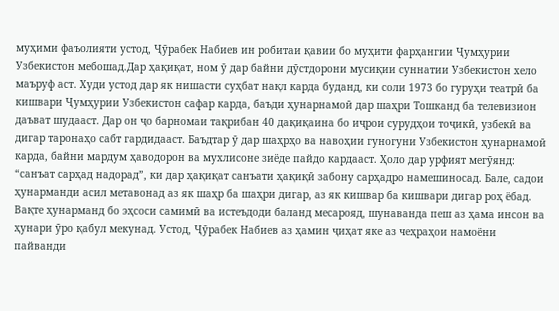муҳими фаъолияти устод, Ҷӯрабек Набиев ин робитаи қавии бо муҳити фарҳангии Ҷумҳурии Узбекистон мебошад.Дар ҳақиқат, ном ӯ дар байни дӯстдорони мусиқии суннатии Узбекистон хело маъруф аст. Худи устод дар як нишасти суҳбат нақл карда буданд, ки соли 1973 бо гуруҳи театрӣ ба кишвари Ҷумҳурии Узбекистон сафар карда, баъди ҳунарнамоӣ дар шаҳри Тошканд ба телевизион даъват шудааст. Дар он ҷо барномаи тақрибан 40 дақиқаина бо иҷрои сурудҳои тоҷикӣ, узбекӣ ва дигар таронаҳо сабт гардидааст. Баъдтар ӯ дар шаҳрҳо ва навоҳии гуногуни Узбекистон ҳунарнамоӣ карда, байни мардум ҳаводорон ва мухлисоне зиёде пайдо кардааст. Ҳоло дар урфият мегӯянд: “санъат сарҳад надорад”, ки дар ҳақиқат санъати ҳақиқӣ забону сарҳадро намешиносад. Бале, садои ҳунарманди асил метавонад аз як шаҳр ба шаҳри дигар, аз як кишвар ба кишвари дигар роҳ ёбад. Вақте ҳунарманд бо эҳсоси самимӣ ва истеъдоди баланд месарояд, шунаванда пеш аз ҳама инсон ва ҳунари ӯро қабул мекунад. Устод, Ҷӯрабек Набиев аз ҳамин ҷиҳат яке аз чеҳраҳои намоёни пайванди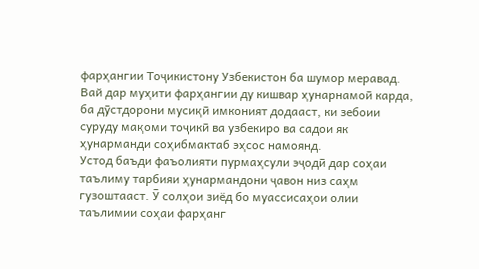фарҳангии Тоҷикистону Узбекистон ба шумор меравад. Вай дар муҳити фарҳангии ду кишвар ҳунарнамоӣ карда, ба дӯстдорони мусиқӣ имконият додааст, ки зебоии суруду мақоми тоҷикӣ ва узбекиро ва садои як ҳунарманди соҳибмактаб эҳсос намоянд.
Устод баъди фаъолияти пурмаҳсули эҷодӣ дар соҳаи таълиму тарбияи ҳунармандони ҷавон низ саҳм гузоштааст. Ӯ солҳои зиёд бо муассисаҳои олии таълимии соҳаи фарҳанг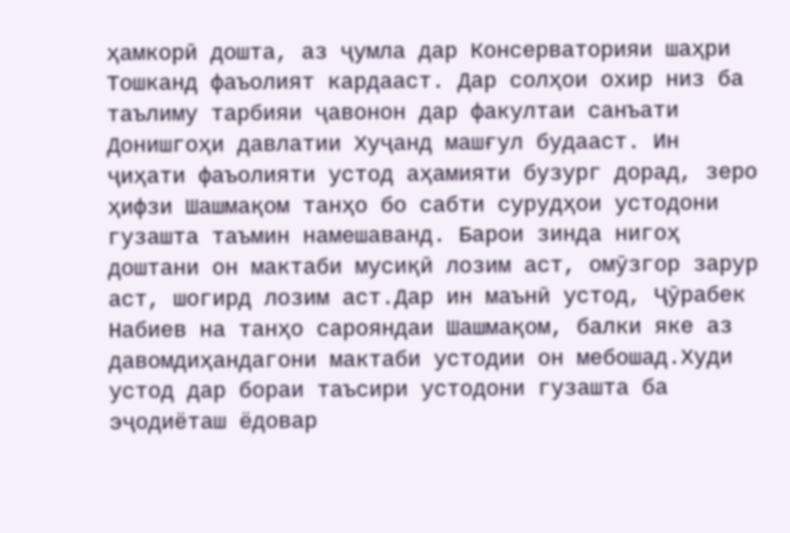ҳамкорӣ дошта, аз ҷумла дар Консерваторияи шаҳри Тошканд фаъолият кардааст. Дар солҳои охир низ ба таълиму тарбияи ҷавонон дар факултаи санъати Донишгоҳи давлатии Хуҷанд машғул будааст. Ин ҷиҳати фаъолияти устод аҳамияти бузург дорад, зеро ҳифзи Шашмақом танҳо бо сабти сурудҳои устодони гузашта таъмин намешаванд. Барои зинда нигоҳ доштани он мактаби мусиқӣ лозим аст, омӯзгор зарур аст, шогирд лозим аст.Дар ин маънӣ устод, Ҷӯрабек Набиев на танҳо сарояндаи Шашмақом, балки яке аз давомдиҳандагони мактаби устодии он мебошад.Худи устод дар бораи таъсири устодони гузашта ба эҷодиёташ ёдовар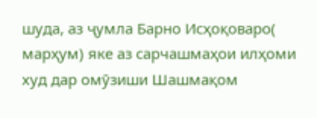шуда, аз ҷумла Барно Исҳоқоваро( марҳум) яке аз сарчашмаҳои илҳоми худ дар омӯзиши Шашмақом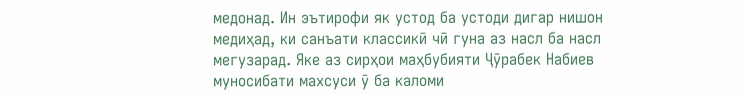медонад. Ин эътирофи як устод ба устоди дигар нишон медиҳад, ки санъати классикӣ чӣ гуна аз насл ба насл мегузарад. Яке аз сирҳои маҳбубияти Ҷӯрабек Набиев муносибати махсуси ӯ ба каломи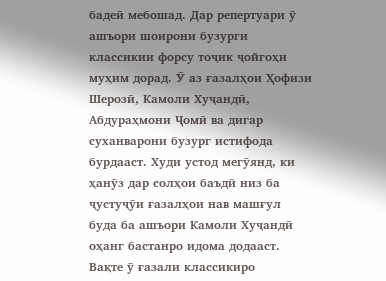бадеӣ мебошад. Дар репертуари ӯ ашъори шоирони бузурги классикии форсу тоҷик ҷойгоҳи муҳим дорад. Ӯ аз ғазалҳои Ҳофизи Шерозӣ, Камоли Хуҷандӣ, Абдураҳмони Ҷомӣ ва дигар суханварони бузург истифода бурдааст. Худи устод мегӯянд, ки ҳанӯз дар солҳои баъдӣ низ ба ҷустуҷӯи ғазалҳои нав машғул буда ба ашъори Камоли Хуҷандӣ оҳанг бастанро идома додааст. Вақте ӯ ғазали классикиро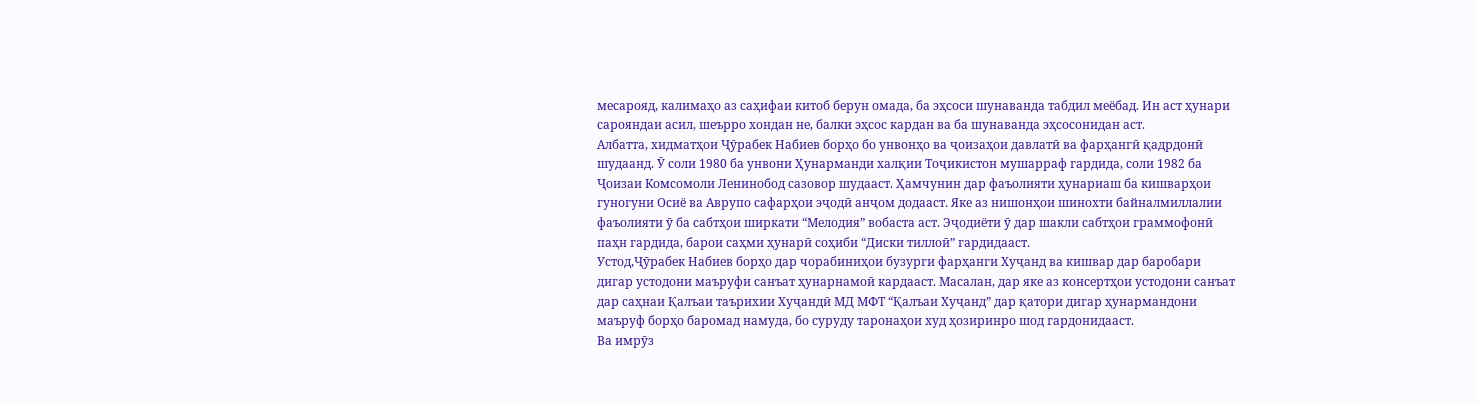месарояд, калимаҳо аз саҳифаи китоб берун омада, ба эҳсоси шунаванда табдил меёбад. Ин аст ҳунари сарояндаи асил, шеърро хондан не, балки эҳсос кардан ва ба шунаванда эҳсосонидан аст.
Албатта, хидматҳои Ҷӯрабек Набиев борҳо бо унвонҳо ва ҷоизаҳои давлатӣ ва фарҳангӣ қадрдонӣ шудаанд. Ӯ соли 1980 ба унвони Ҳунарманди халқии Тоҷикистон мушарраф гардида, соли 1982 ба Ҷоизаи Комсомоли Ленинобод сазовор шудааст. Ҳамчунин дар фаъолияти ҳунариаш ба кишварҳои гуногуни Осиё ва Аврупо сафарҳои эҷодӣ анҷом додааст. Яке аз нишонҳои шинохти байналмиллалии фаъолияти ӯ ба сабтҳои ширкати “Мелодия” вобаста аст. Эҷодиёти ӯ дар шакли сабтҳои граммофонӣ паҳн гардида, барои саҳми ҳунарӣ соҳиби “Диски тиллоӣ” гардидааст.
Устод,Ҷӯрабек Набиев борҳо дар чорабиниҳои бузурги фарҳанги Хуҷанд ва кишвар дар баробари дигар устодони маъруфи санъат ҳунарнамоӣ кардааст. Масалан, дар яке аз консертҳои устодони санъат дар саҳнаи Қалъаи таърихии Хуҷандӣ МД МФТ “Қалъаи Хуҷанд” дар қатори дигар ҳунармандони маъруф борҳо баромад намуда, бо суруду таронаҳои худ ҳозиринро шод гардонидааст.
Ва имрӯз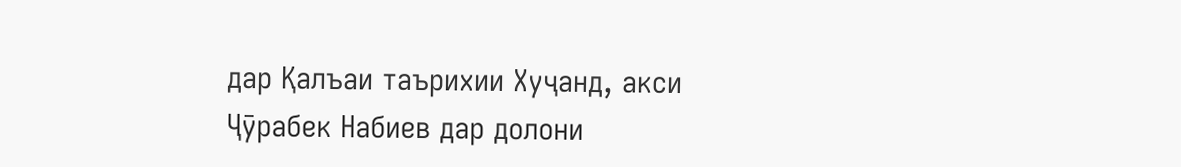дар Қалъаи таърихии Хуҷанд, акси Ҷӯрабек Набиев дар долони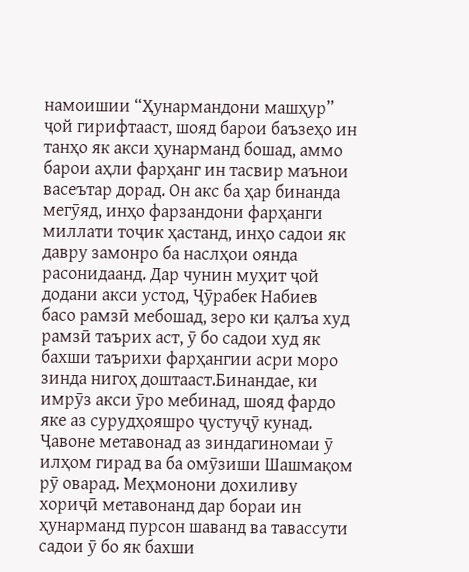намоишии “Ҳунармандони машҳур” ҷой гирифтааст, шояд барои баъзеҳо ин танҳо як акси ҳунарманд бошад, аммо барои аҳли фарҳанг ин тасвир маънои васеътар дорад. Он акс ба ҳар бинанда мегӯяд, инҳо фарзандони фарҳанги миллати тоҷик ҳастанд, инҳо садои як давру замонро ба наслҳои оянда расонидаанд. Дар чунин муҳит ҷой додани акси устод, Ҷӯрабек Набиев басо рамзӣ мебошад, зеро ки қалъа худ рамзӣ таърих аст, ӯ бо садои худ як бахши таърихи фарҳангии асри моро зинда нигоҳ доштааст.Бинандае, ки имрӯз акси ӯро мебинад, шояд фардо яке аз сурудҳояшро ҷустуҷӯ кунад. Ҷавоне метавонад аз зиндагиномаи ӯ илҳом гирад ва ба омӯзиши Шашмақом рӯ оварад. Меҳмонони дохиливу хориҷӣ метавонанд дар бораи ин ҳунарманд пурсон шаванд ва тавассути садои ӯ бо як бахши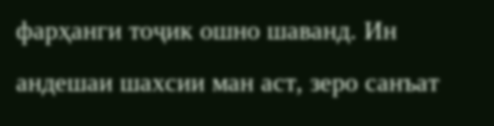фарҳанги тоҷик ошно шаванд. Ин андешаи шахсии ман аст, зеро санъат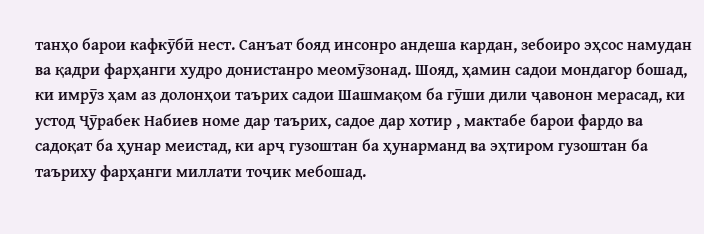танҳо барои кафкӯбӣ нест. Санъат бояд инсонро андеша кардан, зебоиро эҳсос намудан ва қадри фарҳанги худро донистанро меомӯзонад. Шояд, ҳамин садои мондагор бошад, ки имрӯз ҳам аз долонҳои таърих садои Шашмақом ба гӯши дили ҷавонон мерасад, ки устод Ҷӯрабек Набиев номе дар таърих, садое дар хотир , мактабе барои фардо ва садоқат ба ҳунар меистад, ки арҷ гузоштан ба ҳунарманд ва эҳтиром гузоштан ба таъриху фарҳанги миллати тоҷик мебошад.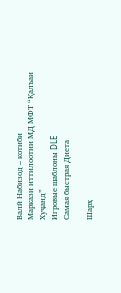Валӣ Набизод – котиби
Маркази иттилоотии МД МФТ “Қалъаи Хуҷанд”
Игровые шаблоны DLE
Самая быстрая Диета

Шарҳ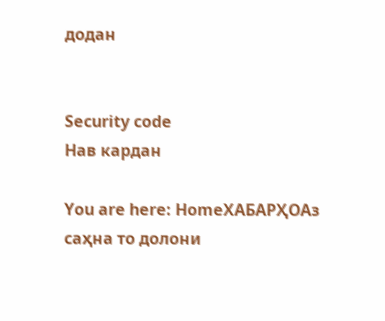додан


Security code
Нав кардан

You are here: HomeХАБАРҲОАз саҳна то долони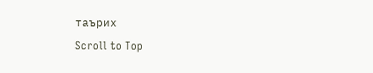таърих
Scroll to Top